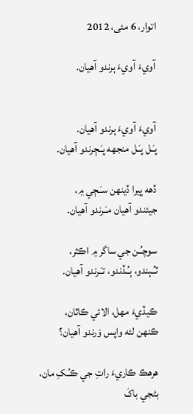اتوار، 6 مئی، 2012

آويءَ آويءَ ٻرندو آهيان.


آويءَ آويءَ ٻرندو آهيان.
پـَـل پـَـل منجهه پـَـڄرندو آهيان.

ڏهه ڀيرا ڏينهن سـَـڄي ۾،
جيئندو آهيان مـَـرندو آهيان.

سوچـُـن جي ساگر ۾ اڪثر،
ٽـُـٻندو، ٻـُـڏندو، تـَـرندو آهيان.

ڪيڏيءَ مهل، الائي ڪاٿان،
ڪنهن لئه واپس وَرندو آهيان؟

هرهڪ ڪاريءَ راتِ جي ڪـُـکِ مان،
بڻجي باکَ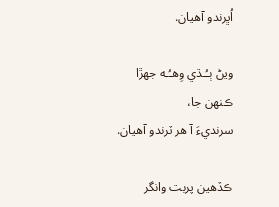اُڀرندو آهيان.

ويڻ ٻـُـڌي وِهـُـه جهڙا ڪنهن جا،
سرنديءَ آ هر ٽرندو آهيان.

ڪڏهين پربت وانگر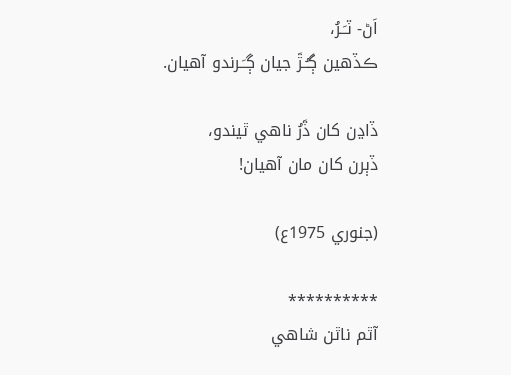اَڻ- ٽـَـرُ،
ڪڏهين ڳـُـڙَ جيان ڳـَـرندو آهيان.

ڏاڍن کان ڏَرُ ناهي ٿيندو،
ڏٻرن کان مان آهيان!

(جنوري 1975ع)

**********
آٿم ناٿن شاهي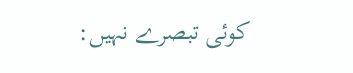کوئی تبصرے نہیں: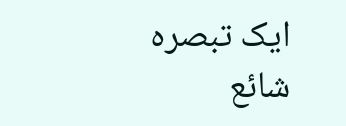ایک تبصرہ شائع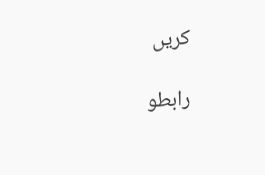کریں

رابطو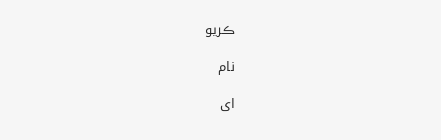ڪريو

نام

ای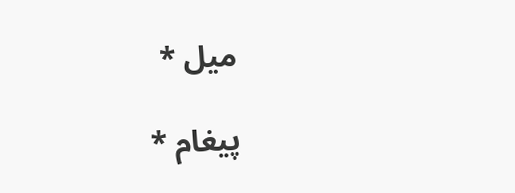میل *

پیغام *